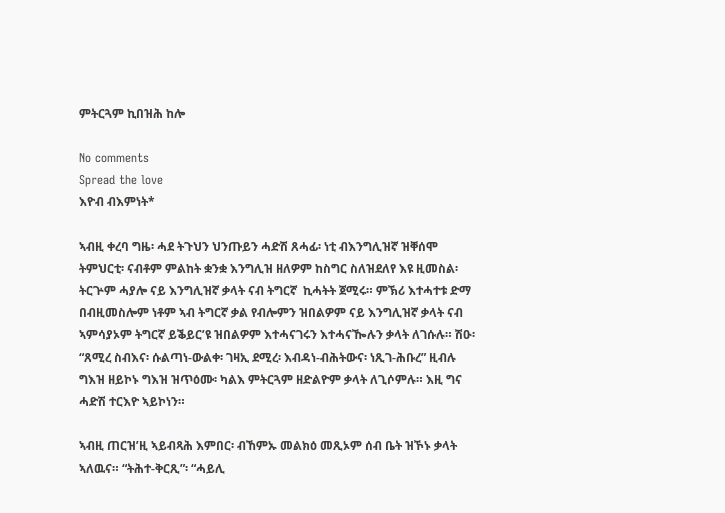ምትርጓም ኪበዝሕ ከሎ

No comments
Spread the love
እዮብ ብእምነት*

ኣብዚ ቀረባ ግዜ፡ ሓደ ትጉህን ህንጡይን ሓድሽ ጸሓፊ፡ ነቲ ብእንግሊዝኛ ዝቐሰሞ ትምህርቲ፡ ናብቶም ምልከት ቋንቋ እንግሊዝ ዘለዎም ከስግር ስለዝደለየ እዩ ዚመስል፡ ትርጕም ሓያሎ ናይ እንግሊዝኛ ቃላት ናብ ትግርኛ  ኪሓትት ጀሚሩ። ምኽሪ እተሓተቱ ድማ በብዚመስሎም ነቶም ኣብ ትግርኛ ቃል የብሎምን ዝበልዎም ናይ እንግሊዝኛ ቃላት ናብ ኣምሳያኦም ትግርኛ ይቕይር’ዩ ዝበልዎም እተሓናገሩን እተሓናዀሉን ቃላት ለገሱሉ። ሽዑ፡ “ጸሚረ ስብእና፡ ሱልጣነ-ውልቀ፡ ገዛኢ ደሚረ፡ እብዳነ-ብሕትውና፡ ነጺገ-ሕቡረ” ዚብሉ ግእዝ ዘይኮኑ ግእዝ ዝጥዕሙ፡ ካልእ ምትርጓም ዘድልዮም ቃላት ለጊሶምሉ። እዚ ግና ሓድሽ ተርእዮ ኣይኮነን።

ኣብዚ ጠርዝ’ዚ ኣይብጻሕ እምበር፡ ብኸምኡ መልክዕ መጺኦም ሰብ ቤት ዝኾኑ ቃላት ኣለዉና። “ትሕተ-ቅርጺ”፡ “ሓይሊ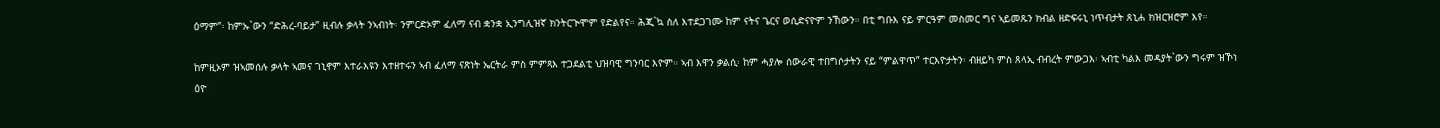ዕማም”፡ ከምኡ`ውን “ድሕረ-ባይታ” ዚብሉ ቃላት ንኣብነት፡ ንምርድኦም ፈለማ ናብ ቋንቋ ኢንግሊዝኛ ክንትርጒሞም የድልየና። ሕጂ`ኳ ስለ እተደጋገሙ ከም ናትና ጌርና ወሲድናዮም ንኸውን። በቲ ግቡእ ናይ ምርዓም መስመር ግና ኣይመጹን ክብል ዘድፍሩኒ ነጥብታት ጸኒሐ ክዝርዝሮም እየ።

ከምዚኦም ዝኣመሰሉ ቃላት ኣመና ገኒኖም እተራእዩን እተዘተሩን ኣብ ፈለማ ናጽነት ኤርትራ ምስ ምምጻእ ተጋደልቲ ህዝባዊ ግንባር እዮም። ኣብ እዋን ቃልሲ፡ ከም ሓያሎ ሰውራዊ ተበግሶታትን ናይ “ምልዋጥ” ተርእዮታትን፡ ብዘይካ ምስ ጸላኢ ብብረት ምውጋእ፡ ኣብቲ ካልእ መዳያት`ውን ግሩም ዝኾነ ዕዮ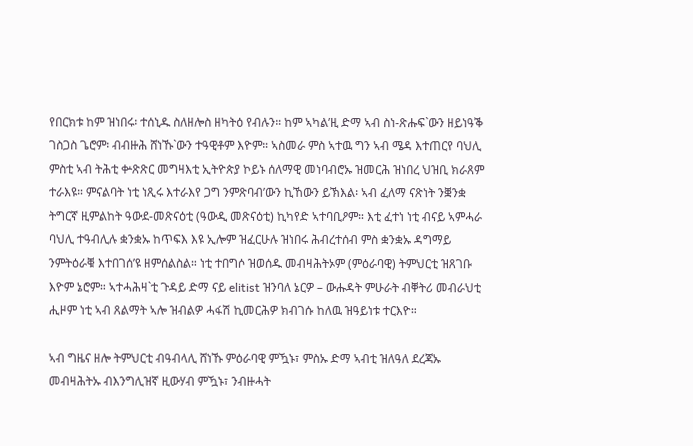የበርክቱ ከም ዝነበሩ፡ ተሰኒዱ ስለዘሎስ ዘካትዕ የብሉን። ከም ኣካል’ዚ ድማ ኣብ ስነ-ጽሑፍ`ውን ዘይነዓቕ ገስጋስ ጌሮም፡ ብብዙሕ ሸነኹ`ውን ተዓዊቶም እዮም። ኣስመራ ምስ ኣተዉ ግን ኣብ ሜዳ እተጠርየ ባህሊ ምስቲ ኣብ ትሕቲ ቍጽጽር መግዛእቲ ኢትዮጵያ ኮይኑ ሰለማዊ መነባብሮኡ ዝመርሕ ዝነበረ ህዝቢ ክራጸም ተራእዩ። ምናልባት ነቲ ነጺሩ እተራእየ ጋግ ንምጽባብ’ውን ኪኸውን ይኽእል፡ ኣብ ፈለማ ናጽነት ንቛንቋ ትግርኛ ዚምልከት ዓውደ-መጽናዕቲ (ዓውዲ መጽናዕቲ) ኪካየድ ኣተባቢዖም። እቲ ፈተነ ነቲ ብናይ ኣምሓራ ባህሊ ተዓብሊሉ ቋንቋኡ ከጥፍእ እዩ ኢሎም ዝፈርሁሉ ዝነበሩ ሕብረተሰብ ምስ ቋንቋኡ ዳግማይ ንምትዕራቑ እተበገሰ’ዩ ዘምሰልስል። ነቲ ተበግሶ ዝወሰዱ መብዛሕትኦም (ምዕራባዊ) ትምህርቲ ዝጸገቡ እዮም ኔሮም። ኣተሓሕዛ`ቲ ጉዳይ ድማ ናይ elitist ዝንባለ ኔርዎ – ውሑዳት ምሁራት ብቐትሪ መብራህቲ ሒዞም ነቲ ኣብ ጸልማት ኣሎ ዝብልዎ ሓፋሽ ኪመርሕዎ ክብገሱ ከለዉ ዝዓይነቱ ተርእዮ።

ኣብ ግዜና ዘሎ ትምህርቲ ብዓብላሊ ሸነኹ ምዕራባዊ ምዃኑ፣ ምስኡ ድማ ኣብቲ ዝለዓለ ደረጃኡ መብዛሕትኡ ብእንግሊዝኛ ዚውሃብ ምዃኑ፣ ንብዙሓት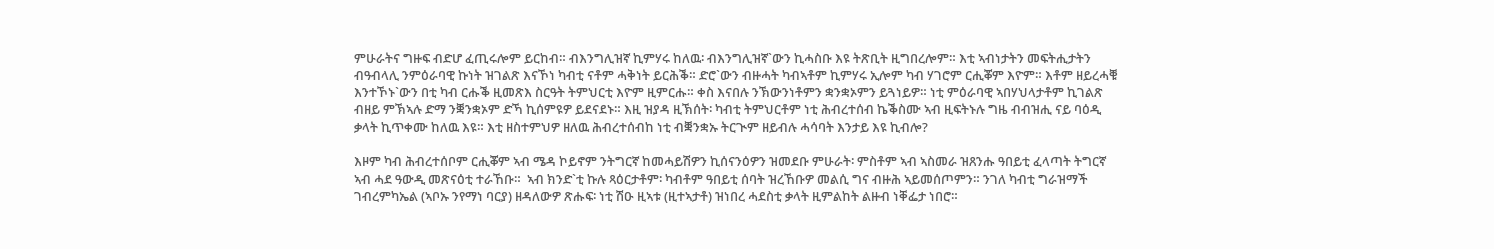ምሁራትና ግዙፍ ብድሆ ፈጢሩሎም ይርከብ። ብእንግሊዝኛ ኪምሃሩ ከለዉ፡ ብእንግሊዝኛ`ውን ኪሓስቡ እዩ ትጽቢት ዚግበረሎም። እቲ ኣብነታትን መፍትሒታትን ብዓብላሊ ንምዕራባዊ ኩነት ዝገልጽ እናኾነ ካብቲ ናቶም ሓቅነት ይርሕቕ። ድሮ`ውን ብዙሓት ካብኣቶም ኪምሃሩ ኢሎም ካብ ሃገሮም ርሒቖም እዮም። እቶም ዘይረሓቑ እንተኾኑ`ውን በቲ ካብ ርሑቕ ዚመጽእ ስርዓት ትምህርቲ እዮም ዚምርሑ። ቀስ እናበሉ ንኽውንነቶምን ቋንቋኦምን ይጓነይዎ። ነቲ ምዕራባዊ ኣበሃህላታቶም ኪገልጽ ብዘይ ምኽኣሉ ድማ ንቛንቋኦም ድኻ ኪሰምዩዎ ይደናደኑ። እዚ ዝያዳ ዚኽሰት፡ ካብቲ ትምህርቶም ነቲ ሕብረተሰብ ኬቕስሙ ኣብ ዚፍትኑሉ ግዜ ብብዝሒ ናይ ባዕዲ ቃላት ኪጥቀሙ ከለዉ እዩ። እቲ ዘስተምህዎ ዘለዉ ሕብረተሰብከ ነቲ ብቛንቋኡ ትርጒም ዘይብሉ ሓሳባት እንታይ እዩ ኪብሎ?

እዞም ካብ ሕብረተሰቦም ርሒቖም ኣብ ሜዳ ኮይኖም ንትግርኛ ከመሓይሽዎን ኪሰናንዕዎን ዝመደቡ ምሁራት፡ ምስቶም ኣብ ኣስመራ ዝጸንሑ ዓበይቲ ፈላጣት ትግርኛ ኣብ ሓደ ዓውዲ መጽናዕቲ ተራኸቡ።  ኣብ ክንድ`ቲ ኩሉ ጻዕርታቶም፡ ካብቶም ዓበይቲ ሰባት ዝረኸቡዎ መልሲ ግና ብዙሕ ኣይመሰጦምን። ንገለ ካብቲ ግራዝማች ገብረምካኤል (ኣቦኡ ንየማነ ባርያ) ዘዳለውዎ ጽሑፍ፡ ነቲ ሽዑ ዚኣቱ (ዚተኣታቶ) ዝነበረ ሓደስቲ ቃላት ዚምልከት ልዙብ ነቐፌታ ነበሮ።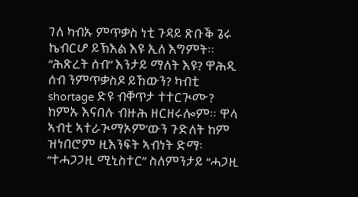ገለ ካብኡ ምጥቃስ ነቲ ጉዳይ ጽቡቕ ጌሩ ኬብርሆ ይኽእል እዩ ኢለ እግምት። “ሕጽረት ሰብ” እንታይ ማለት እዩ? ዋሕዲ ሰብ ንምጥቃስዶ ይኸውን? ካብቲ shortage ድዩ ብቐጥታ ተተርጒሙ? ከምኡ እናበሉ ብዙሕ ዘርዘሩሎም። ዋላ ኣብቲ ኣተራጒማኦም’ውን ጉድለት ከም ዝነበሮም ዚእንፍት ኣብነት ድማ፡ “ተሓጋጋዚ ሚኒስተር” ስለምንታይ “ሓጋዚ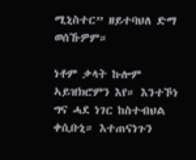ሚኒስተር” ዘይተባህለ ድማ ወሰኹዎም።

ነቶም ቃላት ኩሎም ኣይዝክሮምን እየ። እንተኾነ ግና ሓደ ነገር ከስተብህል ቀሲቡኒ። እተጠናነጉን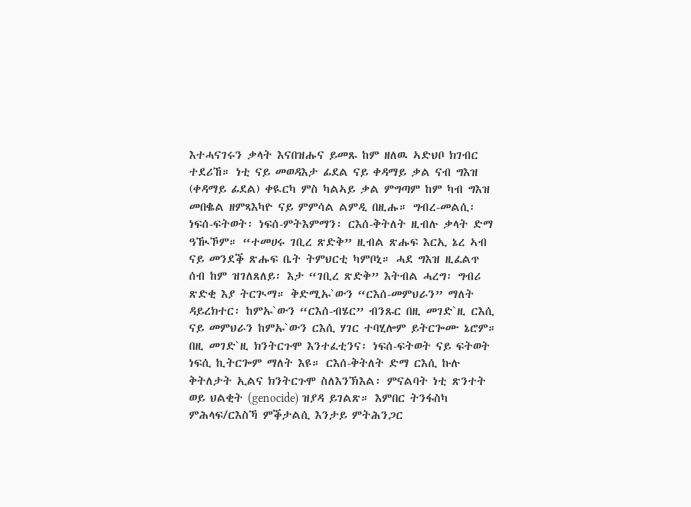እተሓናገሩን ቃላት እናበዝሑና ይመጹ ከም ዘለዉ ኣድህቦ ክገብር ተደሪኸ። ነቲ ናይ መወዳእታ ፊደል ናይ ቀዳማይ ቃል ናብ ግእዝ (ቀዳማይ ፊደል) ቀዪርካ ምስ ካልኣይ ቃል ምግጣም ከም ካብ ግእዝ መበቈል ዘምጻእካዮ ናይ ምምሳል ልምዲ በዚሑ። ግብረ-መልሲ፡ ነፍሰ-ፍትወት፡ ነፍሰ-ምትእምማን፡ ርእሰ-ቅትለት ዚብሉ ቃላት ድማ ዓዂኾም። “ተመሀሩ ገቢረ ጽድቅ” ዚብል ጽሑፍ እርኢ ኔረ ኣብ ናይ መንደቕ ጽሑፍ ቤት ትምህርቲ ካምቦኒ። ሓደ ግእዝ ዚፈልጥ ሰብ ከም ዝገለጸለይ፡ እታ “ገቢረ ጽድቅ” እትብል ሓረግ፡ ግብሪ ጽድቂ እያ ትርጒማ። ቅድሚኡ`ውን “ርእሰ-መምህራን” ማለት ዳይረክተር፡ ከምኡ`ውን “ርእሰ-ብሄር” ብንጹር በዚ መገድ`ዚ ርእሲ ናይ መምህራን ከምኡ`ውን ርእሲ ሃገር ተባሂሎም ይትርጐሙ ኔሮም። በዚ መገድ`ዚ ክንትርጉሞ እንተፈቲንና፡ ነፍሰ-ፍትወት ናይ ፍትወት ነፍሲ ኪትርጐም ማለት እዩ። ርእሰ-ቅትለት ድማ ርእሲ ኩሉ ቅትለታት ኢልና ክንትርጉሞ ስለእንኽእል፡ ምናልባት ነቲ ጽንተት ወይ ህልቂት (genocide) ዝያዳ ይገልጽ። እምበር ትንፋስካ ምሕላፍ/ርእስኻ ምቕታልሲ እንታይ ምትሕንጋር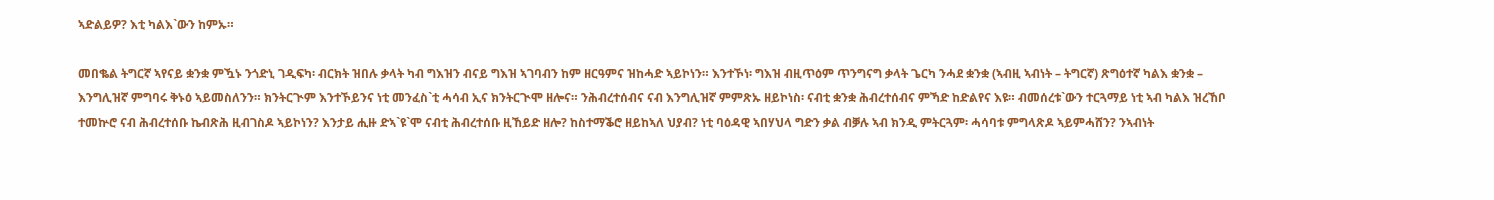ኣድልይዎ? እቲ ካልእ`ውን ከምኡ።

መበቈል ትግርኛ ኣየናይ ቋንቋ ምዃኑ ንጎድኒ ገዲፍካ፡ ብርክት ዝበሉ ቃላት ካብ ግእዝን ብናይ ግእዝ ኣገባብን ከም ዘርዓምና ዝከሓድ ኣይኮነን። እንተኾነ፡ ግእዝ ብዚጥዕም ጥንግናግ ቃላት ጌርካ ንሓደ ቋንቋ (ኣብዚ ኣብነት – ትግርኛ) ጽግዕተኛ ካልእ ቋንቋ – እንግሊዝኛ ምግባሩ ቅኑዕ ኣይመስለንን። ክንትርጒም እንተኾይንና ነቲ መንፈስ`ቲ ሓሳብ ኢና ክንትርጒሞ ዘሎና። ንሕብረተሰብና ናብ እንግሊዝኛ ምምጽኡ ዘይኮነስ፡ ናብቲ ቋንቋ ሕብረተሰብና ምኻድ ከድልየና እዩ። ብመሰረቱ`ውን ተርጓማይ ነቲ ኣብ ካልእ ዝረኸቦ ተመኵሮ ናብ ሕብረተሰቡ ኬብጽሕ ዚብገስዶ ኣይኮነን? እንታይ ሒዙ ድኣ`ዩ`ሞ ናብቲ ሕብረተሰቡ ዚኸይድ ዘሎ? ከስተማቕሮ ዘይከኣለ ህያብ? ነቲ ባዕዳዊ ኣበሃህላ ግድን ቃል ብቓሉ ኣብ ክንዲ ምትርጓም፡ ሓሳባቱ ምግላጽዶ ኣይምሓሸን? ንኣብነት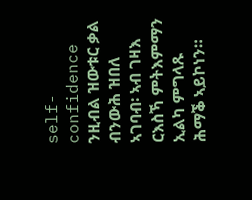self-confidence ንዚብል ዝውቱር ቃል ብንውሕ ዝበለ ኣገባብ፡ ኣብ ገዛእ ርእስኻ ምትእምማን ኢልካ ምግላጹ ሕማቕ ኣይኮነን።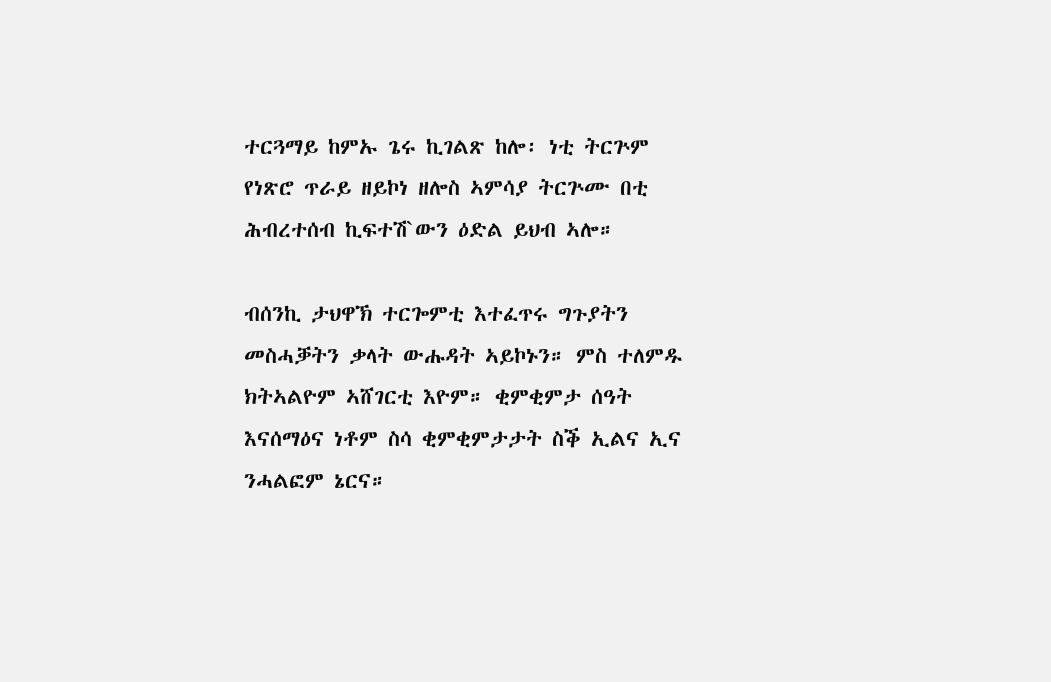ተርጓማይ ከምኡ ጌሩ ኪገልጽ ከሎ፡ ነቲ ትርጕም የነጽሮ ጥራይ ዘይኮነ ዘሎስ ኣምሳያ ትርጕሙ በቲ ሕብረተሰብ ኪፍተሽ`ውን ዕድል ይህብ ኣሎ።

ብሰንኪ ታህዋኽ ተርጐምቲ እተፈጥሩ ግጉያትን መስሓቓትን ቃላት ውሑዳት ኣይኮኑን። ምስ ተለምዱ ክትኣልዮም ኣሸገርቲ እዮም። ቂምቂምታ ሰዓት እናሰማዕና ነቶም ስሳ ቂምቂምታታት ስቕ ኢልና ኢና ንሓልፎም ኔርና።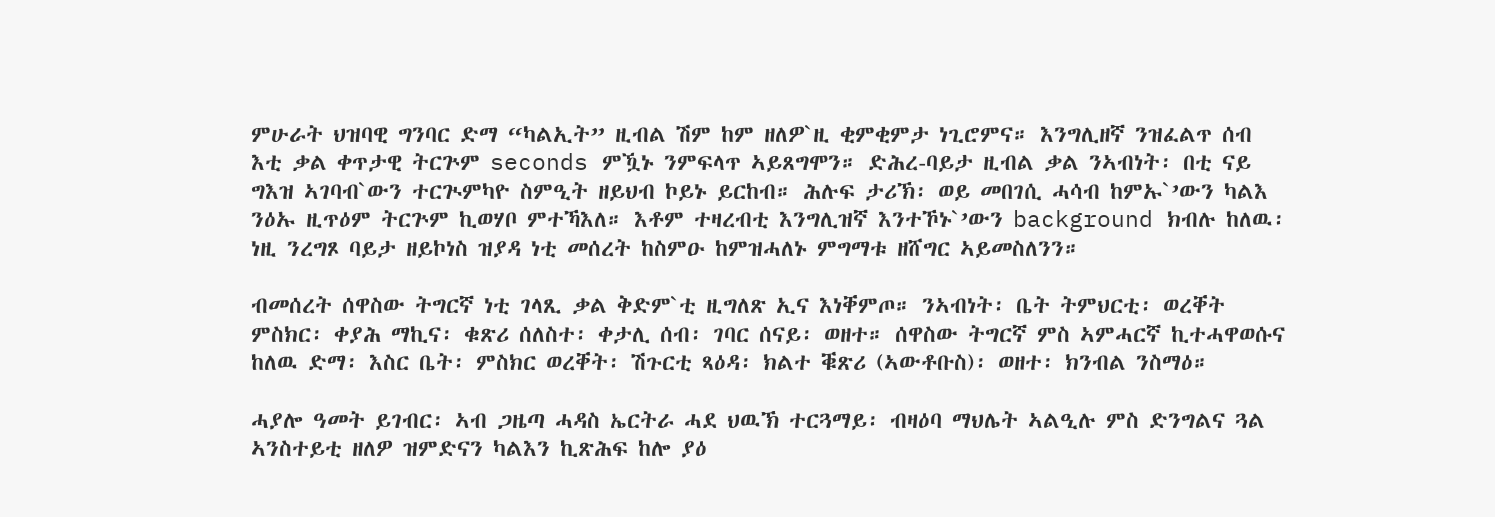ምሁራት ህዝባዊ ግንባር ድማ “ካልኢት” ዚብል ሽም ከም ዘለዎ`ዚ ቂምቂምታ ነጊሮምና። እንግሊዘኛ ንዝፈልጥ ሰብ እቲ ቃል ቀጥታዊ ትርጕም seconds ምዃኑ ንምፍላጥ ኣይጸግሞን። ድሕረ-ባይታ ዚብል ቃል ንኣብነት፡ በቲ ናይ ግእዝ ኣገባብ`ውን ተርጒምካዮ ስምዒት ዘይህብ ኮይኑ ይርከብ። ሕሉፍ ታሪኽ፡ ወይ መበገሲ ሓሳብ ከምኡ`’ውን ካልእ ንዕኡ ዚጥዕም ትርጕም ኪወሃቦ ምተኻእለ። እቶም ተዛረብቲ እንግሊዝኛ እንተኾኑ`’ውን background ክብሉ ከለዉ፡ ነዚ ንረግጾ ባይታ ዘይኮነስ ዝያዳ ነቲ መሰረት ከስምዑ ከምዝሓለኑ ምግማቱ ዘሸግር ኣይመስለንን።

ብመሰረት ሰዋስው ትግርኛ ነቲ ገላጺ ቃል ቅድም`ቲ ዚግለጽ ኢና እነቐምጦ። ንኣብነት፡ ቤት ትምህርቲ፡ ወረቐት ምስክር፡ ቀያሕ ማኪና፡ ቁጽሪ ሰለስተ፡ ቀታሊ ሰብ፡ ገባር ሰናይ፡ ወዘተ። ሰዋስው ትግርኛ ምስ ኣምሓርኛ ኪተሓዋወሱና ከለዉ ድማ፡ እስር ቤት፡ ምስክር ወረቐት፡ ሽጉርቲ ጻዕዳ፡ ክልተ ቑጽሪ (ኣውቶቡስ)፡ ወዘተ፡ ክንብል ንስማዕ።

ሓያሎ ዓመት ይገብር፡ ኣብ ጋዜጣ ሓዳስ ኤርትራ ሓደ ህዉኽ ተርጓማይ፡ ብዛዕባ ማህሌት ኣልዒሉ ምስ ድንግልና ጓል ኣንስተይቲ ዘለዎ ዝምድናን ካልእን ኪጽሕፍ ከሎ ያዕ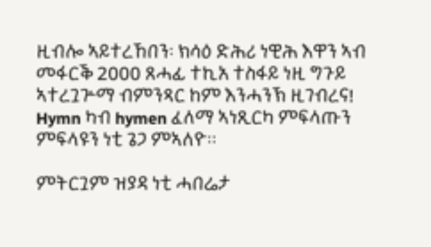ዚብሎ ኣይተረኸበን፡ ክሳዕ ድሕሪ ነዊሕ እዋን ኣብ መፋርቕ 2000 ጸሓፊ ተኪአ ተስፋይ ነዚ ግጉይ ኣተረጓጕማ ብምንጻር ከም እንሓንኽ ዚገብረና! Hymn ካብ hymen ፈለማ ኣነጺርካ ምፍላጡን ምፍላዩን ነቲ ጌጋ ምኣለዮ።

ምትርጓም ዝያዳ ነቲ ሓበሬታ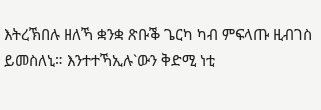እትረኽበሉ ዘለኻ ቋንቋ ጽቡቕ ጌርካ ካብ ምፍላጡ ዚብገስ ይመስለኒ። እንተተኻኢሉ`ውን ቅድሚ ነቲ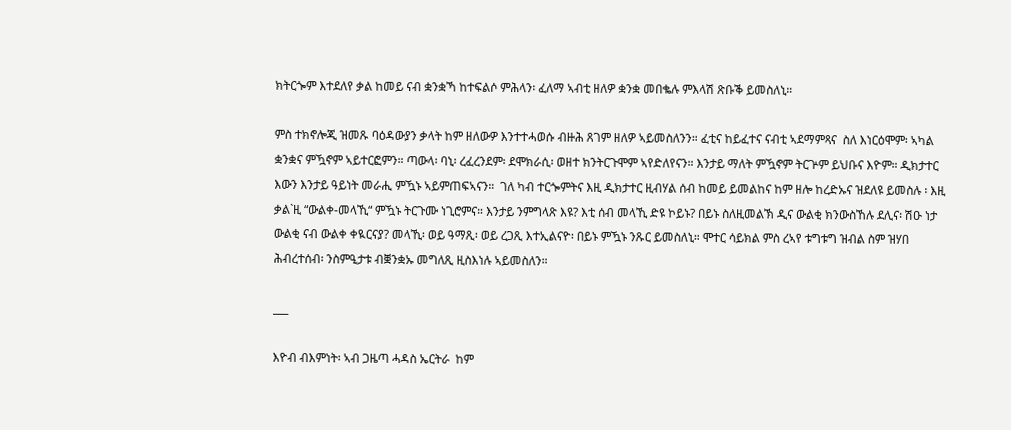ክትርጐም እተደለየ ቃል ከመይ ናብ ቋንቋኻ ከተፍልሶ ምሕላን፡ ፈለማ ኣብቲ ዘለዎ ቋንቋ መበቈሉ ምእላሽ ጽቡቕ ይመስለኒ።

ምስ ተክኖሎጂ ዝመጹ ባዕዳውያን ቃላት ከም ዘለውዎ እንተተሓወሱ ብዙሕ ጸገም ዘለዎ ኣይመስለንን። ፈቲና ከይፈተና ናብቲ ኣደማምጻና  ስለ እነርዕሞም፡ ኣካል ቋንቋና ምዃኖም ኣይተርፎምን። ጣውላ፡ ባኒ፡ ረፈረንደም፡ ደሞክራሲ፡ ወዘተ ክንትርጉሞም ኣየድለየናን። እንታይ ማለት ምዃኖም ትርጕም ይህቡና እዮም። ዲክታተር እውን እንታይ ዓይነት መራሒ ምዃኑ ኣይምጠፍኣናን።  ገለ ካብ ተርጐምትና እዚ ዲክታተር ዚብሃል ሰብ ከመይ ይመልከና ከም ዘሎ ከረድኡና ዝደለዩ ይመስሉ ፡ እዚ ቃል`ዚ “ውልቀ-መላኺ“ ምዃኑ ትርጉሙ ነጊሮምና። እንታይ ንምግላጽ እዩ? እቲ ሰብ መላኺ ድዩ ኮይኑ? በይኑ ስለዚመልኽ ዲና ውልቂ ክንውስኸሉ ደሊና፡ ሽዑ ነታ ውልቂ ናብ ውልቀ ቀዪርናያ? መላኺ፡ ወይ ዓማጺ፡ ወይ ረጋጺ እተኢልናዮ፡ በይኑ ምዃኑ ንጹር ይመስለኒ። ሞተር ሳይክል ምስ ረኣየ ቱግቱግ ዝብል ስም ዝሃበ ሕብረተሰብ፡ ንስምዒታቱ ብቛንቋኡ መግለጺ ዚስእነሉ ኣይመስለን።

___

እዮብ ብእምነት፡ ኣብ ጋዜጣ ሓዳስ ኤርትራ  ከም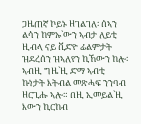ጋዜጠኛ ኮይኑ ዘገልገለ፡ ሰኣን ልሳን ከምኡ`ውን ኣብታ ለይቲ ዚብላ ናይ ቪድዮ ፊልምታት ዝደረሰን ዝኣለየን ኪኸውን ከሎ፡ ኣብዚ ግዜ`ዚ ድማ ኣብቲ ኩነታት እትብል መጽሓፍ ንንባብ ዘርጊሑ ኣሎ። በዚ ኢመይል`ዚ እውን ኪርከብ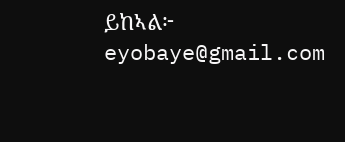ይከኣል፦ eyobaye@gmail.com